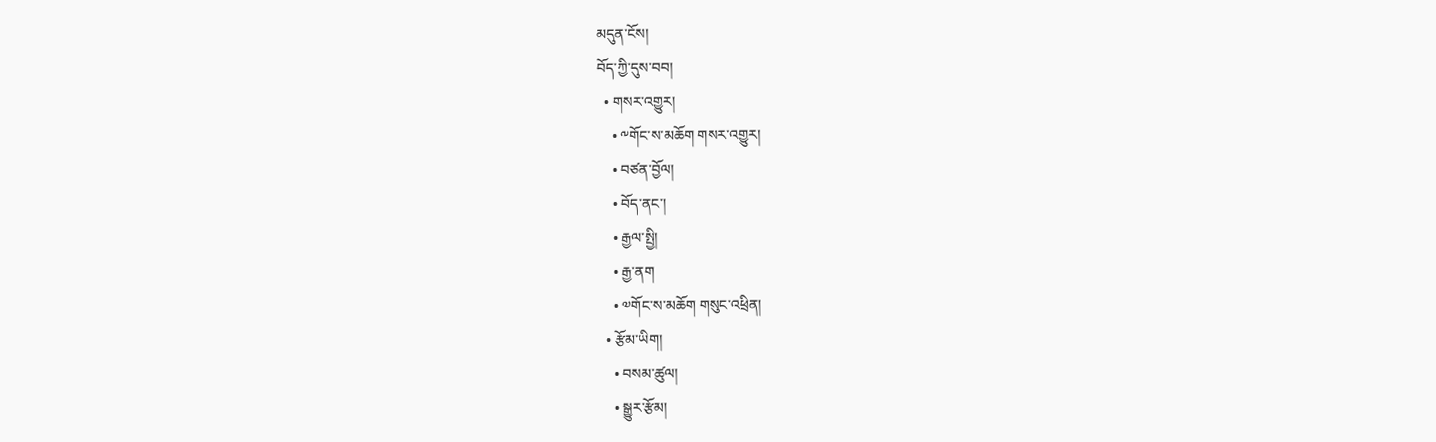མདུན་ངོས།
བོད་ཀྱི་དུས་བབ།
  • གསར་འགྱུར།
    • ༸གོང་ས་མཆོག གསར་འགྱུར།
    • བཙན་བྱོལ།
    • བོད་ནང་།
    • རྒྱལ་སྤྱི།
    • རྒྱ་ནག
    • ༧གོང་ས་མཆོག གསུང་འཕྲིན།
  • རྩོམ་ཡིག།
    • བསམ་ཚུལ།
    • སྒྱུར་རྩོམ།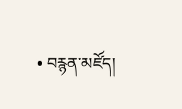• བརྙན་མཛོད།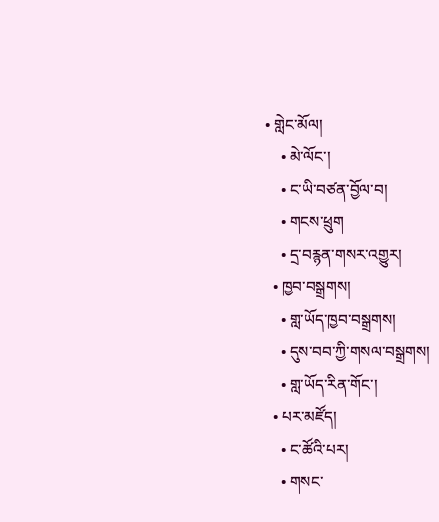• གླེང་མོལ།
    • མེ་ལོང་།
    • ང་ཡི་བཙན་བྱོལ་བ།
    • གངས་ཕྲུག
    • དྲ་བརྙན་གསར་འགྱུར།
  • ཁྱབ་བསྒྲགས།
    • གླ་ཡོད་ཁྱབ་བསྒྲགས།
    • དུས་བབ་ཀྱི་གསལ་བསྒྲགས།
    • གླ་ཡོད་རིན་གོང་།
  • པར་མཛོད།
    • ང་ཚོའི་པར།
    • གསང་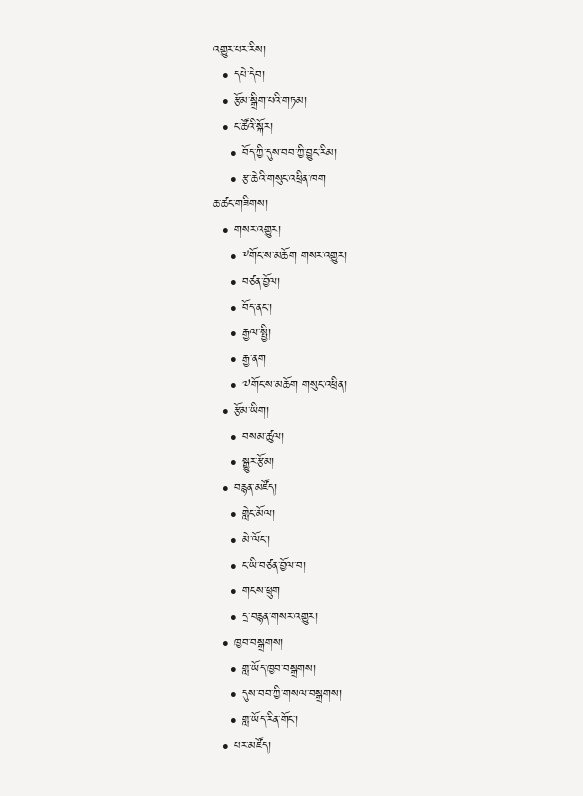འགྱུར་པར་རིས།
  • དཔེ་དེབ།
  • རྩོམ་སྒྲིག་པའི་གཏམ།
  • ང་ཚོའི་སྐོར།
    • བོད་ཀྱི་དུས་བབ་ཀྱི་བྱུང་རིམ།
    • རྩ་ཆེའི་གསུང་འཕྲིན་ཁག
ཆ་ཚང་གཟིགས།
  • གསར་འགྱུར།
    • ༸གོང་ས་མཆོག གསར་འགྱུར།
    • བཙན་བྱོལ།
    • བོད་ནང་།
    • རྒྱལ་སྤྱི།
    • རྒྱ་ནག
    • ༧གོང་ས་མཆོག གསུང་འཕྲིན།
  • རྩོམ་ཡིག།
    • བསམ་ཚུལ།
    • སྒྱུར་རྩོམ།
  • བརྙན་མཛོད།
    • གླེང་མོལ།
    • མེ་ལོང་།
    • ང་ཡི་བཙན་བྱོལ་བ།
    • གངས་ཕྲུག
    • དྲ་བརྙན་གསར་འགྱུར།
  • ཁྱབ་བསྒྲགས།
    • གླ་ཡོད་ཁྱབ་བསྒྲགས།
    • དུས་བབ་ཀྱི་གསལ་བསྒྲགས།
    • གླ་ཡོད་རིན་གོང་།
  • པར་མཛོད།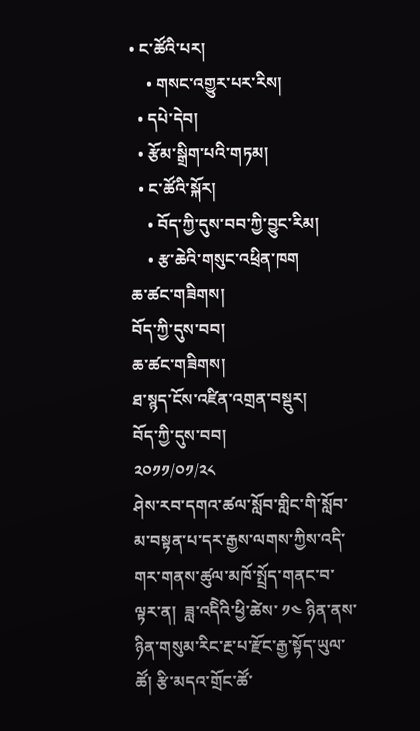• ང་ཚོའི་པར།
    • གསང་འགྱུར་པར་རིས།
  • དཔེ་དེབ།
  • རྩོམ་སྒྲིག་པའི་གཏམ།
  • ང་ཚོའི་སྐོར།
    • བོད་ཀྱི་དུས་བབ་ཀྱི་བྱུང་རིམ།
    • རྩ་ཆེའི་གསུང་འཕྲིན་ཁག
ཆ་ཚང་གཟིགས།
བོད་ཀྱི་དུས་བབ།
ཆ་ཚང་གཟིགས།
ཐ་སྙད་ངོས་འཛིན་འགྲན་བསྡུར།
བོད་ཀྱི་དུས་བབ།
༢༠༡༡/༠༡/༢༨
ཤེས་རབ་དགའ་ཚལ་སློབ་གླིང་གི་སློབ་མ་བསྟན་པ་དར་རྒྱས་ལགས་ཀྱིས་འདི་གར་གནས་ཚུལ་མཁོ་སྤྲོད་གནང་བ་ལྟར་ན།  ཟླ་འདིེའི་ཕྱི་ཚེས་ ༡༤ ཉིན་ནས་ཉིན་གསུམ་རིང་རྔ་པ་རྫོང་རྒྱ་སྟོད་ཡུལ་ཚོ། རྩི་མདའ་གྲོང་ཚོ་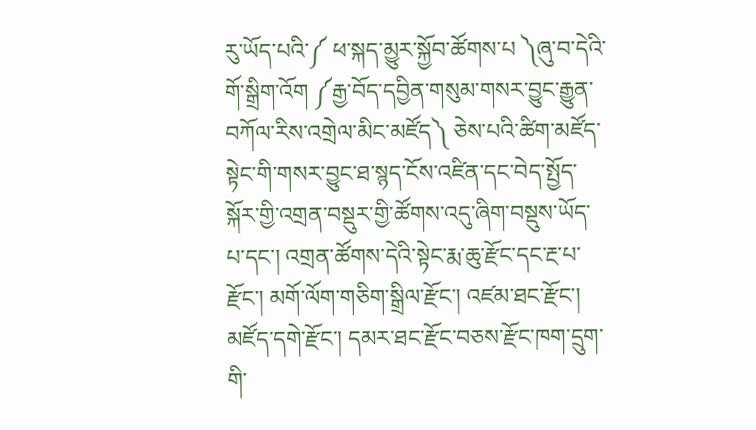རུ་ཡོད་པའི་༼ ཕ་སྐད་མྱུར་སྐྱོབ་ཚོགས་པ ༽ཞུ་བ་དེའི་གོ་སྒྲིག་འོག ༼རྒྱ་བོད་དབྱིན་གསུམ་གསར་བྱུང་རྒྱུན་བཀོལ་རིས་འགྲེལ་མིང་མཛོད༽ ཅེས་པའི་ཚིག་མཛོད་སྟེང་གི་གསར་བྱུང་ཐ་སྙད་ངོས་འཛིན་དང་བེད་སྤྱོད་སྐོར་གྱི་འགྲན་བསྡུར་གྱི་ཚོགས་འདུ་ཞིག་བསྡུས་ཡོད་པ་དང་། འགྲན་ཚོགས་དེའི་སྟེང་རྨ་ཆུ་རྫོང་དང་རྔ་པ་རྫོང་། མགོ་ལོག་གཅིག་སྒྲིལ་རྫོང་། འཛམ་ཐང་རྫོང་། མཛོད་དགེ་རྫོང་། དམར་ཐང་རྫོང་བཅས་རྫོང་ཁག་དྲུག་གི་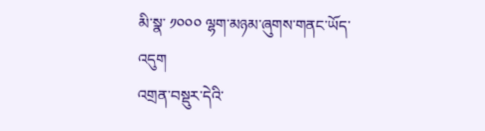མི་སྣ་ ༡༠༠༠ ལྷག་མཉམ་ཞུགས་གནང་ཡོད་འདུག
འགྲན་བསྡུར་དེའི་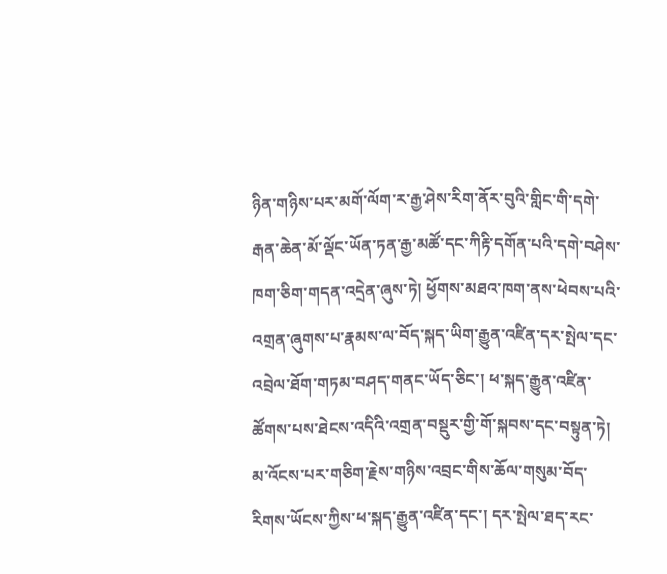ཉིན་གཉིས་པར་མགོ་ལོག་ར་རྒྱ་ཤེས་རིག་ནོར་བུའི་གླིང་གི་དགེ་རྒན་ཆེན་མོ་ལྡོང་ཡོན་ཏན་རྒྱ་མཚོ་དང་ཀིརྟི་དགོན་པའི་དགེ་བཤེས་ཁག་ཅིག་གདན་འདྲེན་ཞུས་ཏེ། ཕྱོགས་མཐའ་ཁག་ནས་ཕེབས་པའི་འགྲན་ཞུགས་པ་རྣམས་ལ་བོད་སྐད་ཡིག་རྒྱུན་འཛིན་དར་སྤེལ་དང་འབྲེལ་ཐོག་གཏམ་བཤད་གནང་ཡོད་ཅིང་། ཕ་སྐད་རྒྱུན་འཛིན་ཚོགས་པས་ཐེངས་འདིའི་འགྲན་བསྡུར་གྱི་གོ་སྐབས་དང་བསྟུན་ཏེ། མ་འོངས་པར་གཅིག་རྗེས་གཉིས་འབྲང་གིས་ཆོལ་གསུམ་བོད་རིགས་ཡོངས་ཀྱིས་ཕ་སྐད་རྒྱུན་འཛིན་དང་། དར་སྤེལ་ཐད་རང་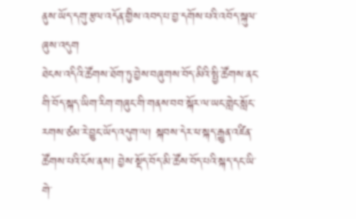ནུས་ཡོད་དགུ་རྩལ་འདོན་གྱིས་འབད་པ་བྱ་དགོས་པའི་འབོད་སྐུལ་ཞུས་འདུག
ཐེངས་འདིའི་ཚོགས་ཐོག་ཏུ་བྱེས་བཞུགས་བོད་མིའི་སྤྱི་ཚོགས་ནང་གི་བོད་སྐད་ཡིག་རིག་གཞུང་གི་གནས་བབ་སྐོར་ལ་ཡང་གླེང་སློང་རགས་ཙམ་རེ་བྱུང་ཡོད་འདུག་ལ། སྐབས་དེར་ཕ་སྐད་རྒྱུན་འཛིན་ཚོགས་པའི་ངོས་ནས། བྱེས་སྡོད་བོད་མི་ཚོས་བོད་པའི་སྐད་དང་ཡི་གེ་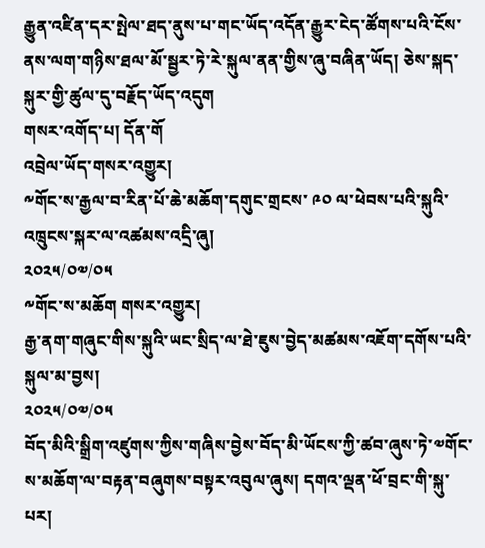རྒྱུན་འཛིན་དར་སྤེལ་ཐད་ནུས་པ་གང་ཡོད་འདོན་རྒྱུར་ངེད་ཚོགས་པའི་ངོས་ནས་ལག་གཉིས་ཐལ་མོ་སྦྱར་ཏེ་རེ་སྐུལ་ནན་གྱིས་ཞུ་བཞིན་ཡོད། ཅེས་སྐད་སྐུར་གྱི་ཚུལ་དུ་བརྗོད་ཡོད་འདུག
གསར་འགོད་པ། དོན་གོ
འབྲེལ་ཡོད་གསར་འགྱུར།
༸གོང་ས་རྒྱལ་བ་རིན་པོ་ཆེ་མཆོག་དགུང་གྲངས་ ༩༠ ལ་ཕེབས་པའི་སྐུའི་འཁྲུངས་སྐར་ལ་འཚམས་འདྲི་ཞུ།
༢༠༢༥/༠༧/༠༥
༸གོང་ས་མཆོག གསར་འགྱུར།
རྒྱ་ནག་གཞུང་གིས་སྐུའི་ཡང་སྲིད་ལ་ཐེ་ཇུས་བྱེད་མཚམས་འཇོག་དགོས་པའི་སྐུལ་མ་བྱས།
༢༠༢༥/༠༧/༠༥
བོད་མིའི་སྒྲིག་འཛུགས་ཀྱིས་གཞིས་བྱེས་བོད་མི་ཡོངས་ཀྱི་ཚབ་ཞུས་ཏེ་༧གོང་ས་མཆོག་ལ་བརྟན་བཞུགས་བསྟར་འབུལ་ཞུས། དགའ་ལྡན་ཕོ་བྲང་གི་སྐུ་པར།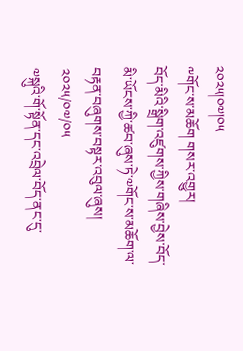༢༠༢༥།༠༧།༠༥
༸གོང་ས་མཆོག གསར་འགྱུར།
བོད་མིའི་སྒྲིག་འཛུགས་ཀྱིས་གཞིས་བྱེས་བོད་མི་ཡོངས་ཀྱི་ཚབ་ཞུས་ཏེ་༧གོང་ས་མཆོག་ལ་བརྟན་བཞུགས་བསྟར་འབུལ་ཞུས།
༢༠༢༥/༠༧/༠༥
༧སྐུའི་གོ་སྟོན་དང་འབྲེལ་བོད་ནང་དུ་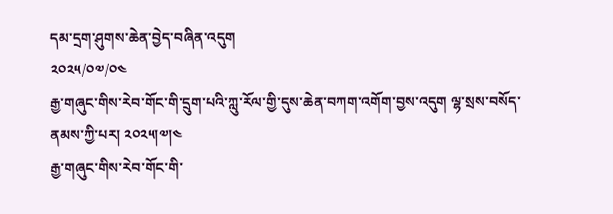དམ་དྲག་ཤུགས་ཆེན་བྱེད་བཞིན་འདུག
༢༠༢༥/༠༧/༠༤
རྒྱ་གཞུང་གིས་རེབ་གོང་གི་དྲུག་པའི་ཀླུ་རོལ་གྱི་དུས་ཆེན་བཀག་འགོག་བྱས་འདུག ལྷ་སྲས་བསོད་ནམས་ཀྱི་པར། ༢༠༢༥།༧།༤
རྒྱ་གཞུང་གིས་རེབ་གོང་གི་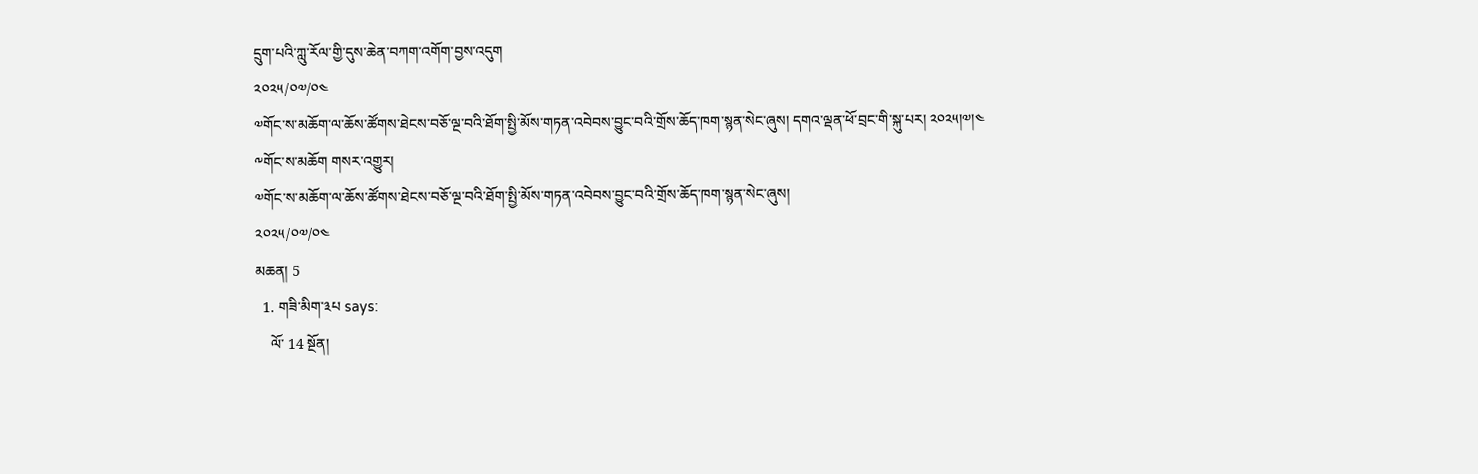དྲུག་པའི་ཀླུ་རོལ་གྱི་དུས་ཆེན་བཀག་འགོག་བྱས་འདུག
༢༠༢༥/༠༧/༠༤
༧གོང་ས་མཆོག་ལ་ཆོས་ཚོགས་ཐེངས་བཅོ་ལྔ་བའི་ཐོག་སྤྱི་མོས་གཏན་འབེབས་བྱུང་བའི་གྲོས་ཆོད་ཁག་སྙན་སེང་ཞུས། དགའ་ལྡན་ཕོ་བྲང་གི་སྐུ་པར། ༢༠༢༥།༧།༤
༸གོང་ས་མཆོག གསར་འགྱུར།
༧གོང་ས་མཆོག་ལ་ཆོས་ཚོགས་ཐེངས་བཅོ་ལྔ་བའི་ཐོག་སྤྱི་མོས་གཏན་འབེབས་བྱུང་བའི་གྲོས་ཆོད་ཁག་སྙན་སེང་ཞུས།
༢༠༢༥/༠༧/༠༤
མཆན། 5
  1. གཟི་མིག་༣པ says:
    ལོ་ 14 སྔོན།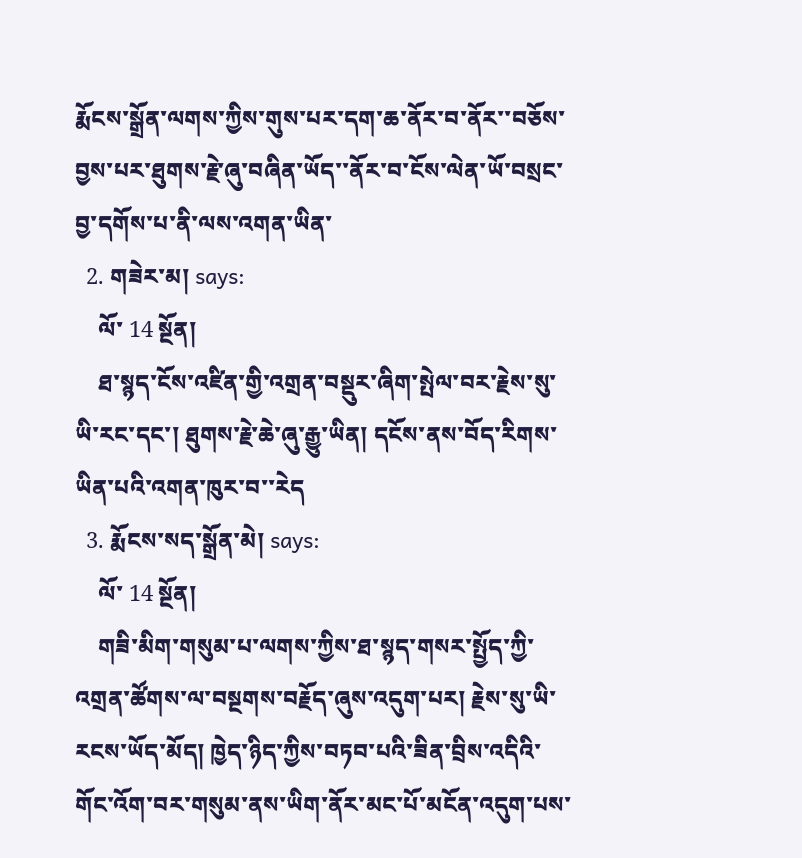རྨོངས་སྒྲོན་ལགས་ཀྱིས་གུས་པར་དག་ཆ་ནོར་བ་ནོར་་བཅོས་བྱས་པར་ཐུགས་རྗེ་ཞུ་བཞིན་ཡོད་་ནོར་བ་ངོས་ལེན་ཡོ་བསྲང་བྱ་དགོས་པ་ནི་ལས་འགན་ཡིན་
  2. གཟེར་མ། says:
    ལོ་ 14 སྔོན།
    ཐ་སྙད་ངོས་འཛིན་གྱི་འགྲན་བསྡུར་ཞིག་སྤེལ་བར་རྗེས་སུ་ཡི་རང་དང་། ཐུགས་རྗེ་ཆེ་ཞུ་རྒྱུ་ཡིན། དངོས་ནས་བོད་རིགས་ཡིན་པའི་འགན་ཁུར་བ་་རེད
  3. རྨོངས་སད་སྒྲོན་མེ། says:
    ལོ་ 14 སྔོན།
    གཟི་མིག་གསུམ་པ་ལགས་ཀྱིས་ཐ་སྙད་གསར་སྤྱོད་ཀྱི་འགྲན་ཚོགས་ལ་བསྔགས་བརྗོད་ཞུས་འདུག་པར། རྗེས་སུ་ཡི་རངས་ཡོད་མོད། ཁྱེད་ཉིད་ཀྱིས་བཏབ་པའི་ཟིན་བྲིས་འདིའི་གོང་འོག་བར་གསུམ་ནས་ཡིག་ནོར་མང་པོ་མངོན་འདུག་པས་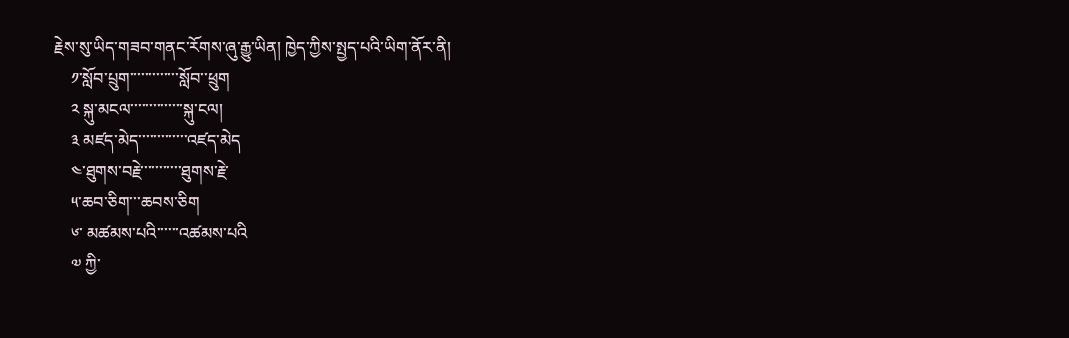རྗེས་སུ་ཡིད་གཟབ་གནང་རོགས་ཞུ་རྒྱུ་ཡིན། ཁྱེད་ཀྱིས་སྤྱད་པའི་ཡིག་ནོར་ནི།
    ༡་སློབ་པྲུག་་་་་་་་་་་་་སློབ་་ཕྲུག
    ༢ སྐུ་མངལ་་་་་་་་་་་་་་སྐུ་ངལ།
    ༣ མཛད་མེད་་་་་་་་་་་་་འཛད་མེད
    ༤་ཐུགས་བརྗེ་་་་་་་་་་་ཐུགས་རྗེ་
    ༥་ཆབ་ཅིག་་་ཆབས་ཅིག
    ༦་ མཚམས་པའི་་་་་་འཚམས་པའི
    ༧ ཀྱི་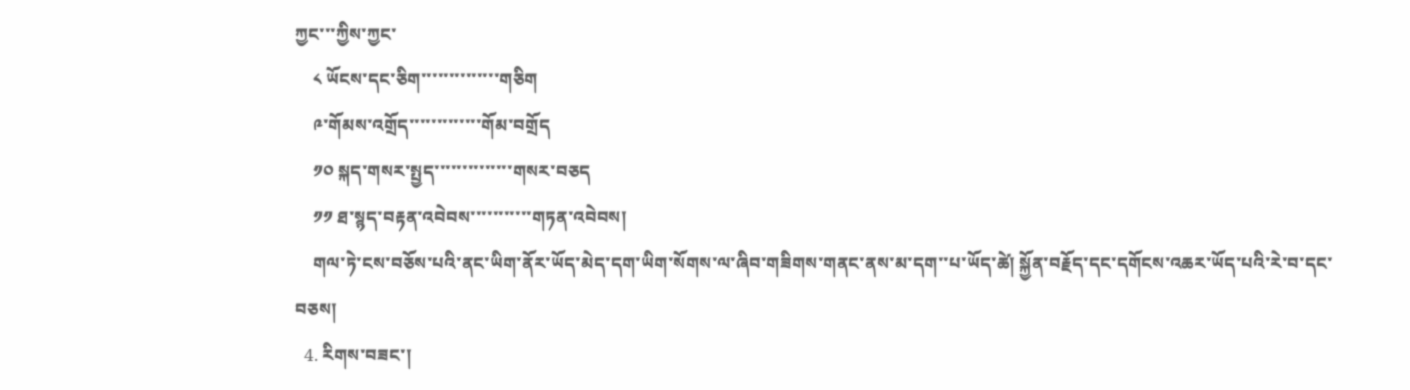ཀྱང་་་ཀྱིས་ཀྱང་
    ༨ ཡོངས་དང་ཅིག་་་་་་་་་་་་་་གཅིག
    ༩་གོམས་འགྲོད་་་་་་་་་་་་་གོམ་བགྲོད
    ༡༠ སྐད་གསར་སྤྱད་་་་་་་་་་་་་་གསར་བཅད
    ༡༡ ཐ་སྙད་བརྟན་འབེབས་་་་་་་་་་་གཏན་འབེབས།
    གལ་ཏེ་ངས་བཅོས་པའི་ནང་ཡིག་ནོར་ཡོད་མེད་དག་ཡིག་སོགས་ལ་ཞིབ་གཟིགས་གནང་ནས་མ་དག་་པ་ཡོད་ཚེ། སྐྱོན་བརྗོད་དང་དགོངས་འཆར་ཡོད་པའི་རེ་བ་དང་བཅས།
  4. རིགས་བཟང་།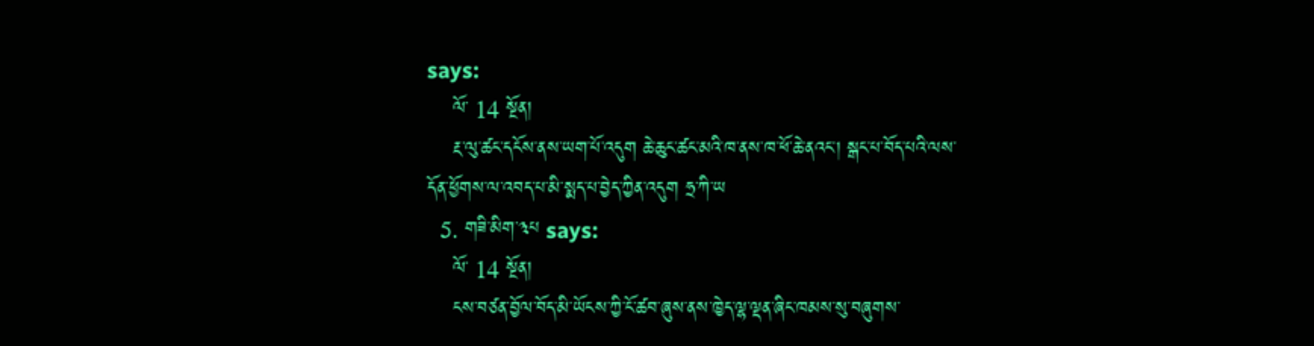says:
    ལོ་ 14 སྔོན།
    རྔ་ལུ་ཚང་དངོས་ནས་ཡག་པོ་འདུག ཆེ་ཆུང་ཚང་མའི་ཁ་ནས་ཁ་ཕོ་ཆེ་ནའང་། སྒང་པ་བོད་པའི་ལས་དོན་ཕྱོགས་ལ་འབད་པ་མི་སྨད་པ་བྱེད་ཀྱིན་འདུག ཧྲ་ཀི་ཡ
  5. གཟི་མིག་༣པ says:
    ལོ་ 14 སྔོན།
    ངས་བཙན་བྱོལ་བོད་མི་ཡོངས་ཀྱི་ངོ་ཚབ་ཞུས་ནས་ཁྱེད་ལྷ་ལྡན་ཞིང་ཁམས་སུ་བཞུགས་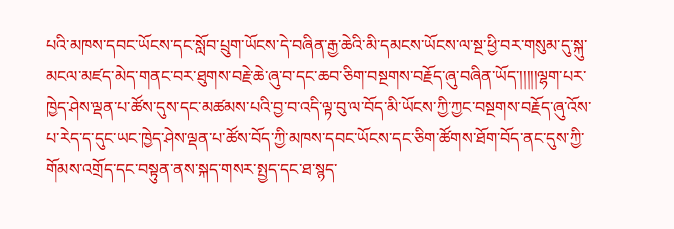པའི་མཁས་དབང་ཡོངས་དང་སློབ་པྲུག་ཡོངས་དེ་བཞིན་རྒྱ་ཆེའི་མི་དམངས་ཡོངས་ལ་སྔ་ཕྱི་བར་གསུམ་དུ་སྐུ་མངལ་མཛད་མེད་གནང་བར་ཐུགས་བརྗེ་ཆེ་ཞུ་བ་དང་ཆབ་ཅིག་བསྔགས་བརྗོད་ཞུ་བཞིན་ཡོད་།།།།།ལྷག་པར་ཁྱེད་ཤེས་ལྡན་པ་ཚོས་དུས་དང་མཚམས་པའི་བྱ་བ་འདི་ལྟ་བུ་ལ་བོད་མི་ཡོངས་ཀྱི་ཀྱང་བསྔགས་བརྗོད་ཞུ་འོས་པ་རེད་ད་དུང་ཡང་ཁྱེད་ཤེས་ལྡན་པ་ཚོས་བོད་ཀྱི་མཁས་དབང་ཡོངས་དང་ཅིག་ཚོགས་ཐོག་བོད་ནང་དུས་ཀྱི་གོམས་འགྲོད་དང་བསྟུན་ནས་སྐད་གསར་སྤྱད་དང་ཐ་སྙད་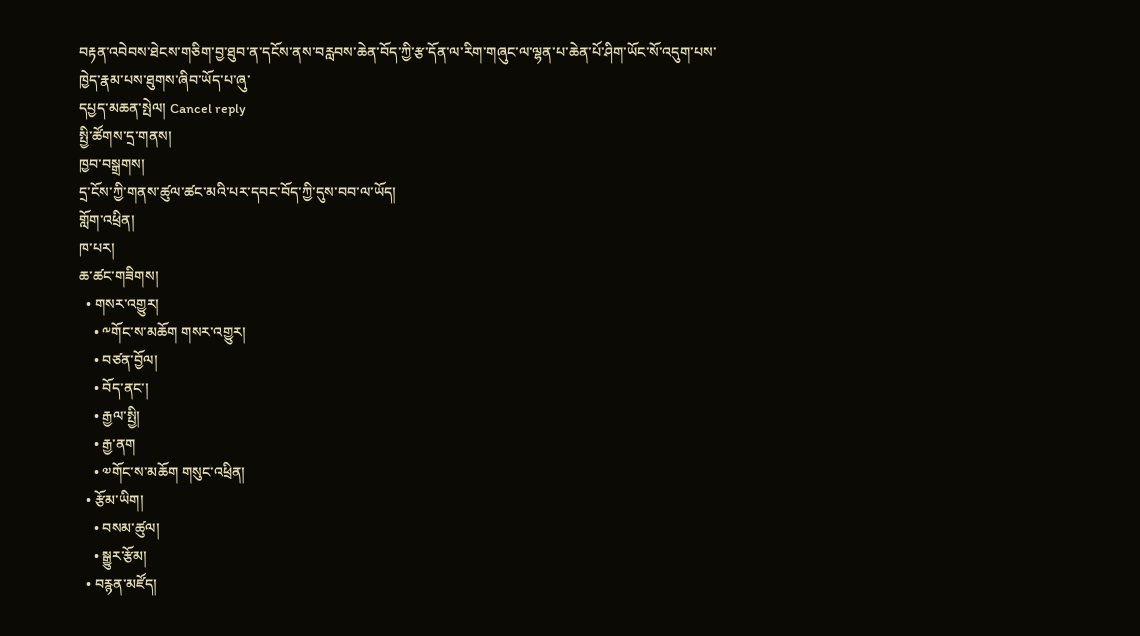བརྟན་འབེབས་ཐེངས་གཅིག་བྱ་ཐུབ་ན་དངོས་ནས་བརླབས་ཆེན་བོད་ཀྱི་རྩ་དོན་ལ་རིག་གཞུང་ལ་ལྷན་པ་ཆེན་པོ་ཤིག་ཡོང་སོ་འདུག་པས་ཁྱེད་རྣམ་པས་ཐུགས་ཞིབ་ཡོད་པ་ཞུ་
དཔྱད་མཆན་སྤེལ། Cancel reply
སྤྱི་ཚོགས་དྲ་གནས།
ཁྱབ་བསྒྲགས།
དྲ་ངོས་ཀྱི་གནས་ཚུལ་ཚང་མའི་པར་དབང་བོད་ཀྱི་དུས་བབ་ལ་ཡོད།
གློག་འཕྲིན།
ཁ་པར།
ཆ་ཚང་གཟིགས།
  • གསར་འགྱུར།
    • ༸གོང་ས་མཆོག གསར་འགྱུར།
    • བཙན་བྱོལ།
    • བོད་ནང་།
    • རྒྱལ་སྤྱི།
    • རྒྱ་ནག
    • ༧གོང་ས་མཆོག གསུང་འཕྲིན།
  • རྩོམ་ཡིག།
    • བསམ་ཚུལ།
    • སྒྱུར་རྩོམ།
  • བརྙན་མཛོད།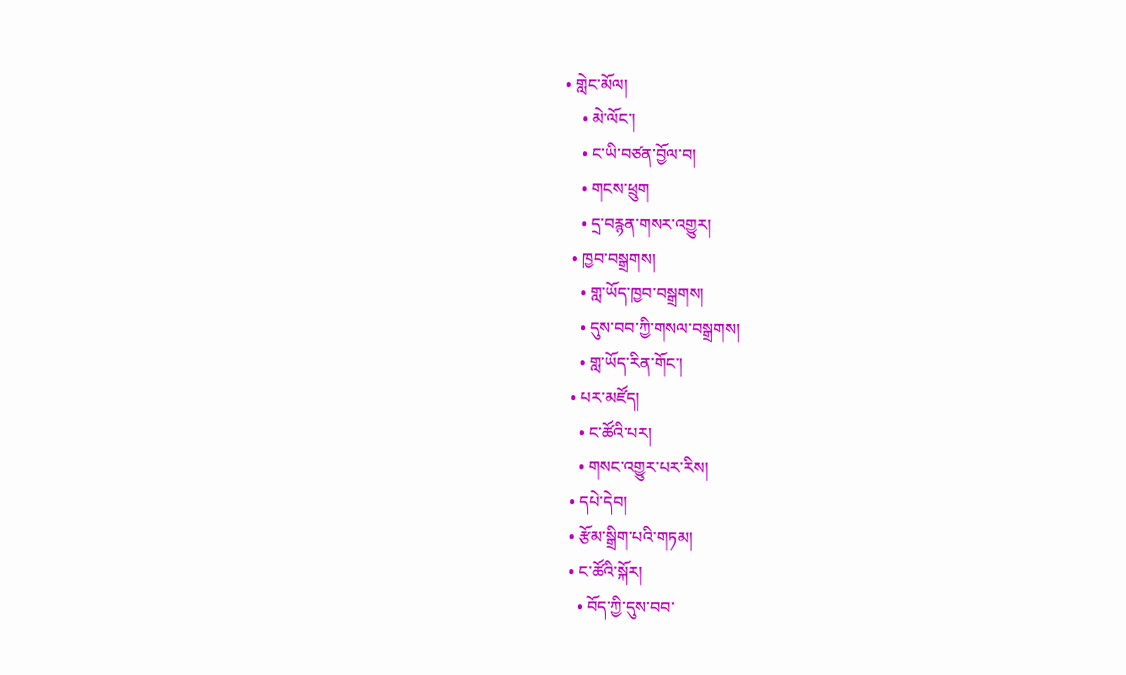• གླེང་མོལ།
    • མེ་ལོང་།
    • ང་ཡི་བཙན་བྱོལ་བ།
    • གངས་ཕྲུག
    • དྲ་བརྙན་གསར་འགྱུར།
  • ཁྱབ་བསྒྲགས།
    • གླ་ཡོད་ཁྱབ་བསྒྲགས།
    • དུས་བབ་ཀྱི་གསལ་བསྒྲགས།
    • གླ་ཡོད་རིན་གོང་།
  • པར་མཛོད།
    • ང་ཚོའི་པར།
    • གསང་འགྱུར་པར་རིས།
  • དཔེ་དེབ།
  • རྩོམ་སྒྲིག་པའི་གཏམ།
  • ང་ཚོའི་སྐོར།
    • བོད་ཀྱི་དུས་བབ་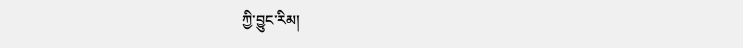ཀྱི་བྱུང་རིམ།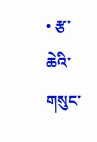• རྩ་ཆེའི་གསུང་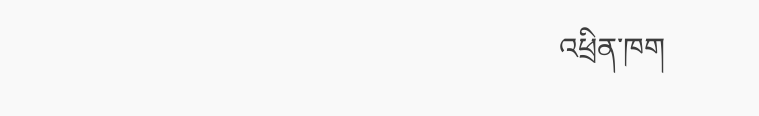འཕྲིན་ཁག